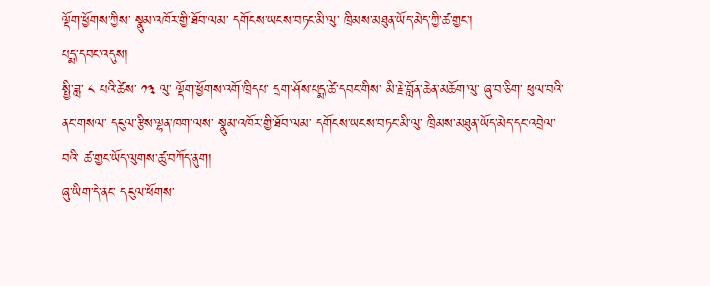ལྡོག་ཕྱོགས་ཀྱིས་ སྣུམ་འཁོར་གྱི་ཐོབ་ལམ་ དགོངས་ཡངས་བཏང་མི་ལུ་ ཁྲིམས་མཐུན་ཡོད་མེད་ཀྱི་ཚ་གྱང་།
པདྨ་དབང་འདུས།
སྤྱི་ཟླ་ ༨ པའི་ཚེས་ ༡༣ ལུ་ ལྡོག་ཕྱོགས་འགོ་ཁྲིདཔ་ དྲག་ཤོས་པདྨ་ཚེ་དབང་གིས་ མི་རྗེ་བློན་ཆེན་མཆོག་ལུ་ ཞུ་བ་ཅིག་ ཕུལ་བའི་ནང་གསལ་ དངུལ་རྩིས་ལྷན་ཁག་ལས་ སྣུམ་འཁོར་གྱི་ཐོབ་ལམ་ དགོངས་ཡངས་བཏང་མི་ལུ་ ཁྲིམས་མཐུན་ཡོད་མེད་དང་འབྲེལ་བའི་ ཚ་གྱང་ཡོད་ལུགས་ཚུ་བཀོད་ནུག།
ཞུ་ཡིག་དེ་ནང་ དངུལ་ཕོགས་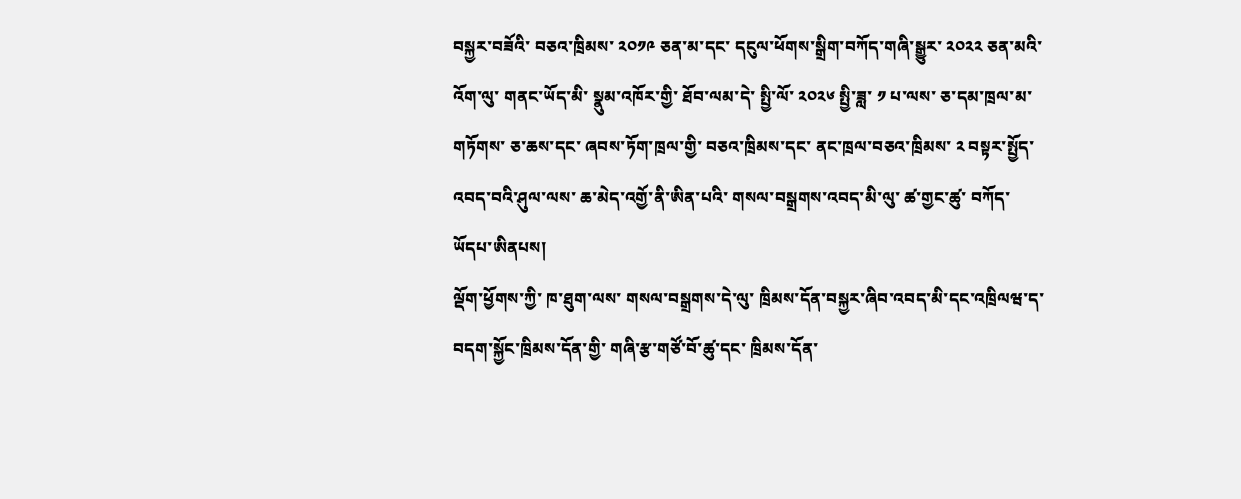བསྐྱར་བཟོའི་ བཅའ་ཁྲིམས་ ༢༠༡༩ ཅན་མ་དང་ དངུལ་ཕོགས་སྒྲིག་བཀོད་གཞི་སྒྱུར་ ༢༠༢༢ ཅན་མའི་འོག་ལུ་ གནང་ཡོད་མི་ སྣུམ་འཁོར་གྱི་ ཐོབ་ལམ་དེ་ སྤྱི་ལོ་ ༢༠༢༦ སྤྱི་ཟླ་ ༡ པ་ལས་ ཅ་དམ་ཁྲལ་མ་གཏོགས་ ཅ་ཆས་དང་ ཞབས་ཏོག་ཁྲལ་གྱི་ བཅའ་ཁྲིམས་དང་ ནང་ཁྲལ་བཅའ་ཁྲིམས་ ༢ བསྟར་སྤྱོད་འབད་བའི་ཤུལ་ལས་ ཆ་མེད་འགྱོ་ནི་ཨིན་པའི་ གསལ་བསྒྲགས་འབད་མི་ལུ་ ཚ་གྱང་ཚུ་ བཀོད་ཡོདཔ་ཨིནཔས།
ལྡོག་ཕྱོགས་ཀྱི་ ཁ་ཐུག་ལས་ གསལ་བསྒྲགས་དེ་ལུ་ ཁྲིམས་དོན་བསྐྱར་ཞིབ་འབད་མི་དང་འཁྲིལཝ་ད་ བདག་སྐྱོང་ཁྲིམས་དོན་གྱི་ གཞི་རྩ་གཙོ་བོ་ཚུ་དང་ ཁྲིམས་དོན་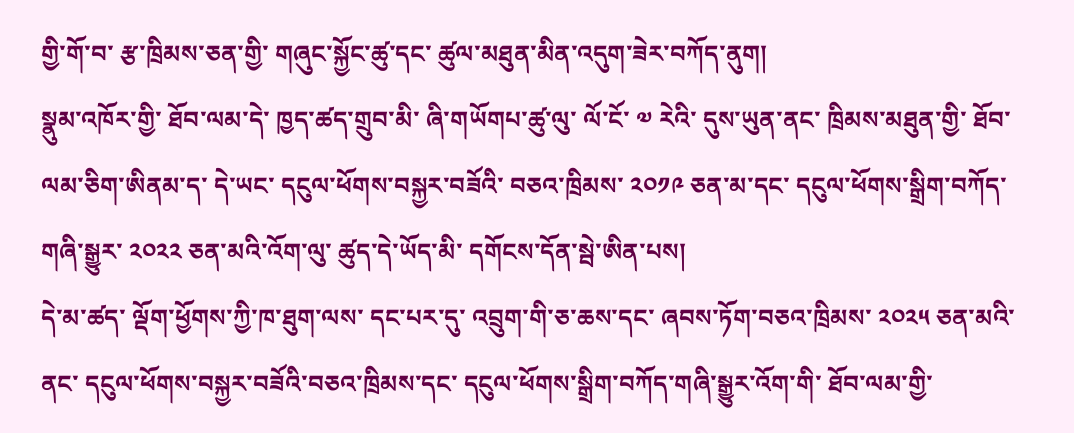གྱི་གོ་བ་ རྩ་ཁྲིམས་ཅན་གྱི་ གཞུང་སྐྱོང་ཚུ་དང་ ཚུལ་མཐུན་མིན་འདུག་ཟེར་བཀོད་ནུག།
སྣུམ་འཁོར་གྱི་ ཐོབ་ལམ་དེ་ ཁྱད་ཚད་གྲུབ་མི་ ཞི་གཡོགཔ་ཚུ་ལུ་ ལོ་ངོ་ ༧ རེའི་ དུས་ཡུན་ནང་ ཁྲིམས་མཐུན་གྱི་ ཐོབ་ལམ་ཅིག་ཨིནམ་ད་ དེ་ཡང་ དངུལ་ཕོགས་བསྐྱར་བཟོའི་ བཅའ་ཁྲིམས་ ༢༠༡༩ ཅན་མ་དང་ དངུལ་ཕོགས་སྒྲིག་བཀོད་གཞི་སྒྱུར་ ༢༠༢༢ ཅན་མའི་འོག་ལུ་ ཚུད་དེ་ཡོད་མི་ དགོངས་དོན་སྦེ་ཨིན་པས།
དེ་མ་ཚད་ ལྡོག་ཕྱོགས་ཀྱི་ཁ་ཐུག་ལས་ དང་པར་དུ་ འབྲུག་གི་ཅ་ཆས་དང་ ཞབས་ཏོག་བཅའ་ཁྲིམས་ ༢༠༢༥ ཅན་མའི་ནང་ དངུལ་ཕོགས་བསྐྱར་བཟོའི་བཅའ་ཁྲིམས་དང་ དངུལ་ཕོགས་སྒྲིག་བཀོད་གཞི་སྒྱུར་འོག་གི་ ཐོབ་ལམ་གྱི་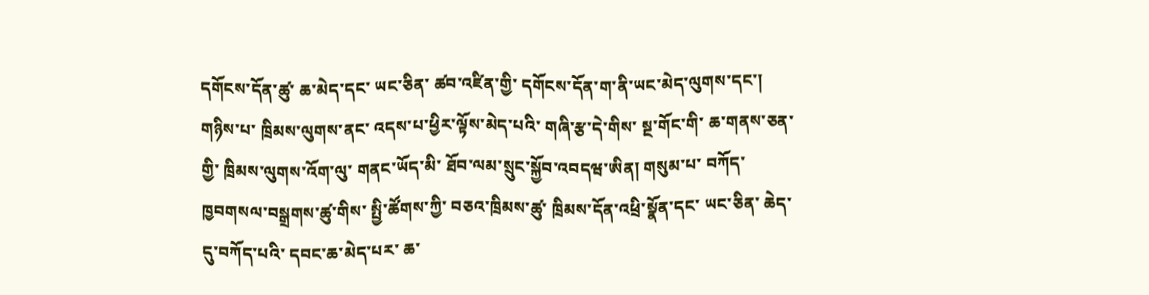དགོངས་དོན་ཚུ་ ཆ་མེད་དང་ ཡང་ཅིན་ ཚབ་འཛིན་གྱི་ དགོངས་དོན་ག་ནི་ཡང་མེད་ལུགས་དང་། གཉིས་པ་ ཁྲིམས་ལུགས་ནང་ འདས་པ་ཕྱིར་ལྟོས་མེད་པའི་ གཞི་རྩ་དེ་གིས་ སྔ་གོང་གི་ ཆ་གནས་ཅན་གྱི་ ཁྲིམས་ལུགས་འོག་ལུ་ གནང་ཡོད་མི་ ཐོབ་ལམ་སྲུང་སྐྱོབ་འབདཝ་ཨིན། གསུམ་པ་ བཀོད་ཁྱབགསལ་བསྒྲགས་ཚུ་གིས་ སྤྱི་ཚོགས་ཀྱི་ བཅའ་ཁྲིམས་ཚུ་ ཁྲིམས་དོན་འཕྲི་སྣོན་དང་ ཡང་ཅིན་ ཆེད་དུ་བཀོད་པའི་ དབང་ཆ་མེད་པར་ ཆ་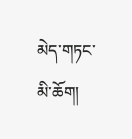མེད་གཏང་མི་ཆོག།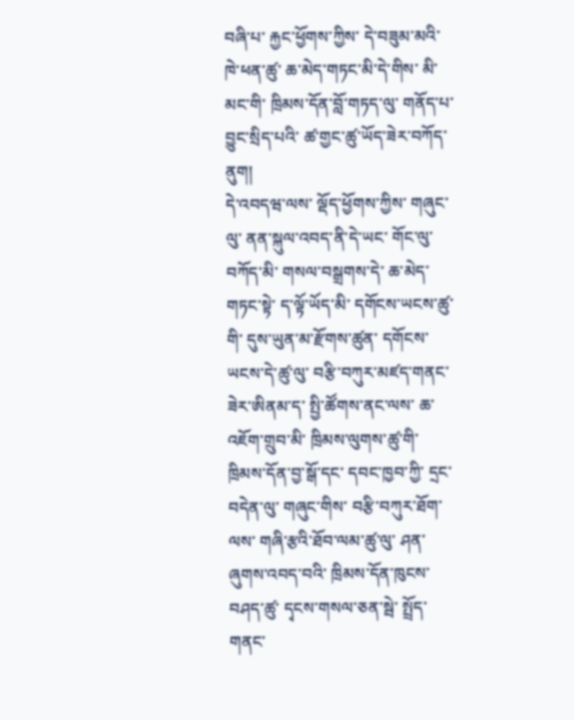བཞི་པ་ རྐྱང་ཕྱོགས་ཀྱིས་ དེ་བཟུམ་མའི་ ཁེ་ཕན་ཚུ་ ཆ་མེད་གཏང་མི་དེ་གིས་ མི་མང་གི་ ཁྲིམས་དོན་བློ་གཏད་ལུ་ གནོད་པ་བྱུང་སྲིད་པའི་ ཚ་གྱང་ཚུ་ཡོད་ཟེར་བཀོད་ནུག།
དེ་འབདཝ་ལས་ ལྡོད་ཕྱོགས་ཀྱིས་ གཞུང་ལུ་ ནན་སྐུལ་འབད་ནི་དེ་ཡང་ གོང་ལུ་བཀོད་མི་ གསལ་བསྒྲགས་དེ་ ཆ་མེད་གཏང་སྟེ་ ད་ལྟོ་ཡོད་མི་ དགོངས་ཡངས་ཚུ་གི་ དུས་ཡུན་མ་རྫོགས་ཚུན་ དགོངས་ཡངས་དེ་ཚུ་ལུ་ བརྩི་བཀུར་མཛད་གནང་ཟེར་ཨིནམ་ད་ སྤྱི་ཚོགས་ནང་ལས་ ཆ་འཇོག་གྲུབ་མི་ ཁྲིམས་ལུགས་ཚུ་གི་ ཁྲིམས་དོན་བྱ་སྒོ་དང་ དབང་ཁྱབ་ཀྱི་ དྲང་བདེན་ལུ་ གཞུང་གིས་ བརྩི་བཀུར་ཐོག་ལས་ གཞི་རྩའི་ཐོབ་ལམ་ཚུ་ལུ་ ཤན་ཞུགས་འབད་བའི་ ཁྲིམས་དོན་ཁུངས་བཤད་ཚུ་ དྭངས་གསལ་ཅན་སྦེ་ སྤྲོད་གནང་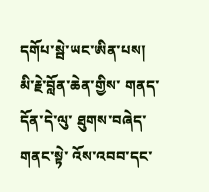དགོཔ་སྦེ་ཡང་ཨིན་པས།
མི་རྗེ་བློན་ཆེན་གྱིས་ གནད་དོན་དེ་ལུ་ ཐུགས་བཞེད་གནང་སྟེ་ འོས་འབབ་དང་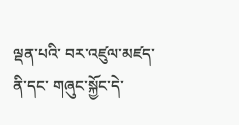ལྡན་པའི་ བར་འཛུལ་མཛད་ནི་དང་ གཞུང་སྐྱོང་དེ་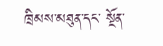ཁྲིམས་མཐུན་དང་ སྔོན་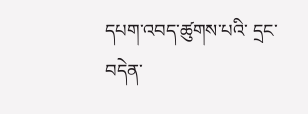དཔག་འབད་ཚུགས་པའི་ དྲང་བདེན་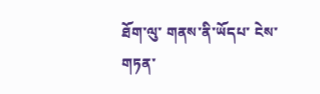ཐོག་ལུ་ གནས་ནི་ཡོདཔ་ ངེས་གཏན་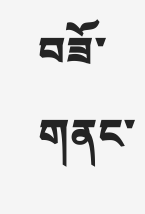བཟོ་གནང་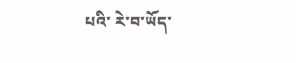པའི་ རེ་བ་ཡོད་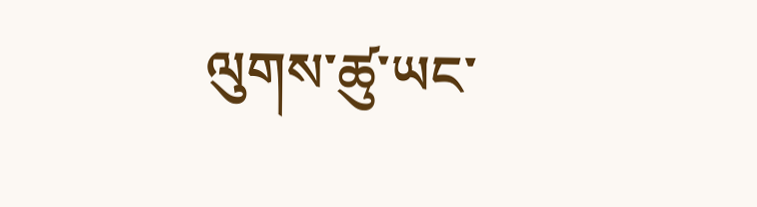ལུགས་ཚུ་ཡང་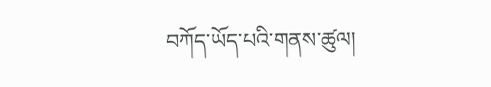བཀོད་ཡོད་པའི་གནས་ཚུལ།